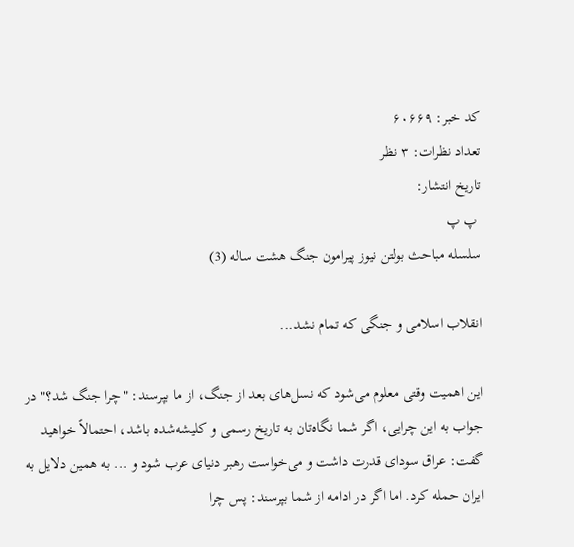کد خبر: ۶۰۶۶۹
تعداد نظرات: ۳ نظر
تاریخ انتشار:
 پ پ ‍‍‍
سلسله مباحث بولتن نیوز پیرامون جنگ هشت ساله (3)

انقلاب اسلامی و جنگی که تمام نشد...

این اهمیت وقتی معلوم می‌شود که نسل‌های بعد از جنگ، از ما بپرسند: "چرا جنگ شد؟" در جواب به این چرایی، اگر شما نگاه‌تان به تاریخ رسمی و کلیشه‌شده باشد، احتمالاً خواهید گفت: عراق سودای قدرت داشت و می‌خواست رهبر دنیای عرب شود و ... به همین دلایل به ایران حمله کرد. اما اگر در ادامه از شما بپرسند: پس چرا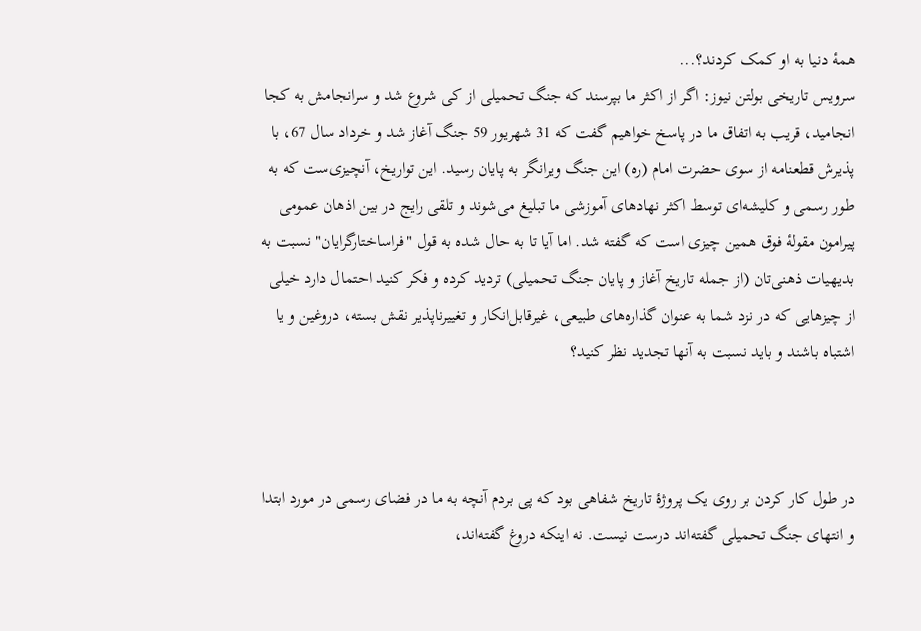همۀ دنیا به او کمک کردند؟...
سرویس تاریخی بولتن نیوز: اگر از اکثر ما بپرسند که جنگ تحمیلی از کی شروع شد و سرانجامش به کجا انجامید، قریب به اتفاق ما در پاسخ خواهیم گفت که 31 شهریور 59 جنگ آغاز شد و خرداد سال 67، با پذیرش قطعنامه از سوی حضرت امام (ره) این جنگ ویرانگر به پایان رسید. این تواریخ، آنچیزی‌ست که به طور رسمی و کلیشه‌ای توسط اکثر نهادهای آموزشی ما تبلیغ می‌شوند و تلقی رایج در بین اذهان عمومی پیرامون مقولۀ فوق همین چیزی است که گفته شد. اما آیا تا به حال شده به قول "فراساختارگرایان" نسبت به بدیهیات ذهنی‌تان (از جمله تاریخ آغاز و پایان جنگ تحمیلی) تردید کرده و فکر کنید احتمال دارد خیلی از چیزهایی که در نزد شما به عنوان گذاره‌های طبیعی، غیرقابل‌انکار و تغییرناپذیر نقش بسته، دروغین و یا اشتباه باشند و باید نسبت به آنها تجدید نظر کنید؟



در طول کار کردن بر روی یک پروژۀ تاریخ شفاهی بود که پی بردم آنچه به ما در فضای رسمی در مورد ابتدا و انتهای جنگ تحمیلی گفته‌اند درست نیست. نه اینکه دروغ گفته‌اند،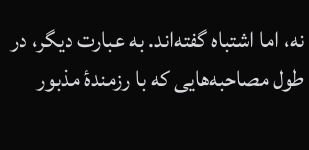نه، اما اشتباه گفته‌اند. به عبارت دیگر، در طول مصاحبه‌هایی که با رزمندۀ مذبور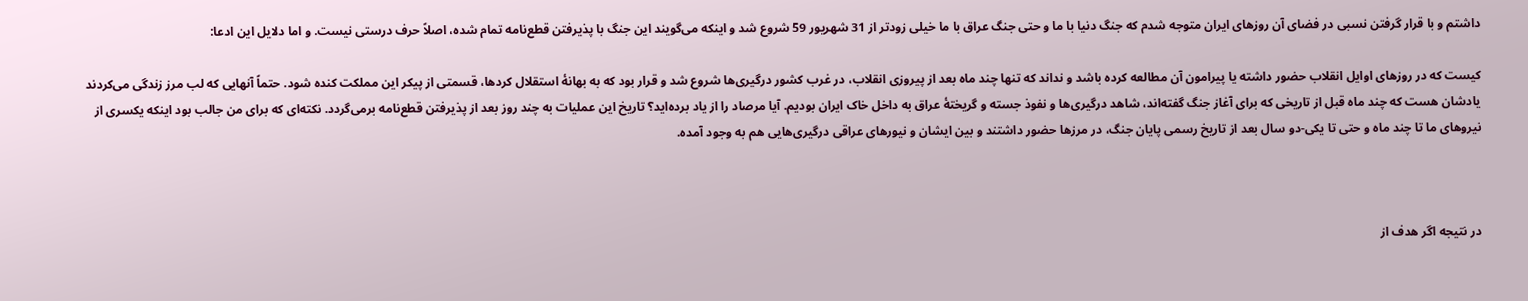داشتم و با قرار گرفتن نسبی در فضای آن روزهای ایران متوجه شدم که جنگ دنیا با ما و حتی جنگ عراق با ما خیلی زودتر از 31 شهریور 59 شروع شد و اینکه می‌گویند این جنگ با پذیرفتن قطع‌نامه تمام شده، اصلاً حرف درستی نیست. و اما دلایل این ادعا:

کیست که در روزهای اوایل انقلاب حضور داشته یا پیرامون آن مطالعه کرده باشد و نداند که تنها چند ماه بعد از پیروزی انقلاب، در غرب کشور درگیری‌ها شروع شد و قرار بود که به بهانۀ استقلال کردها، قسمتی از پیکر این مملکت کنده شود. حتماً آنهایی که لب مرز زندگی می‌کردند یادشان هست که چند ماه قبل از تاریخی که برای آغاز جنگ گفته‌اند، شاهد درگیری‌ها و نفوذ جسته و گریختۀ عراق به داخل خاک ایران بودیم. آیا مرصاد را از یاد برده‌اید؟ تاریخ این عملیات به چند روز بعد از پذیرفتن قطع‌نامه برمی‌گردد. نکته‌ای که برای من جالب بود اینکه یکسری از نیروهای ما تا چند ماه و حتی تا یکی-دو سال بعد از تاریخ رسمی پایان جنگ، در مرزها حضور داشتند و بین ایشان و نیورهای عراقی درگیری‌هایی هم به وجود آمده.



در نتیجه اگر هدف از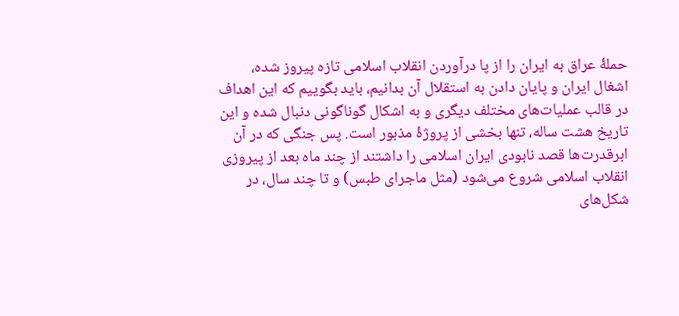حملۀ عراق به ایران را از پا درآوردن انقلاب اسلامی تازه پیروز شده، اشغال ایران و پایان دادن به استقلال آن بدانیم، باید بگوییم که این اهداف در قالب عملیات‌های مختلف دیگری و به اشکال گوناگونی دنبال شده و این تاریخ هشت ساله، تنها بخشی از پروژۀ مذبور است. پس جنگی که در آن ابرقدرت‌ها قصد نابودی ایران اسلامی را داشتند از چند ماه بعد از پیروزی انقلاب اسلامی شروع می‌شود (مثل ماجرای طبس) و تا چند سال، در شکل‌های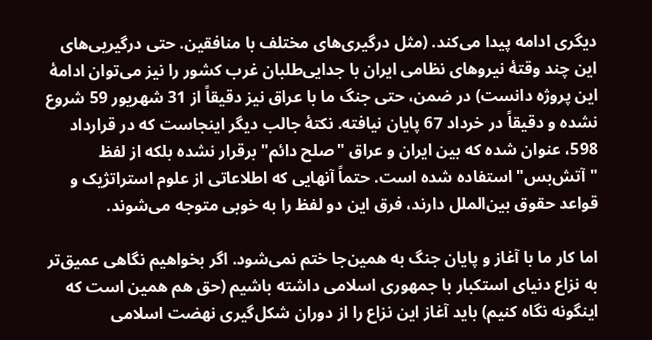دیگری ادامه پیدا می‌کند. (مثل درگیری‌های مختلف با منافقین. حتی درگیریی‌های این چند وقتۀ نیروهای نظامی ایران با جدایی‌طلبان غرب کشور را نیز می‌توان ادامۀ این پروژه دانست) در ضمن، حتی جنگ ما با عراق نیز دقیقاً از 31 شهریور 59 شروع نشده و دقیقاً در خرداد 67 پایان نیافته. نکتۀ جالب دیگر اینجاست که در قرارداد 598، عنوان شده که بین ایران و عراق "صلح دائم" برقرار نشده بلکه از لفظ "آتش‌بس" استفاده شده است. حتماً آنهایی که اطلاعاتی از علوم استراتژیک و قواعد حقوق بین‌الملل دارند، فرق این دو لفظ را به خوبی متوجه می‌شوند.

اما کار ما با آغاز و پایان جنگ به همین‌جا ختم نمی‌شود. اگر بخواهیم نگاهی عمیق‌تر به نزاع دنیای استکبار با جمهوری اسلامی داشته باشیم (حق هم همین است که اینگونه نگاه کنیم) باید آغاز این نزاع را از دوران شکل‌گیری نهضت اسلامی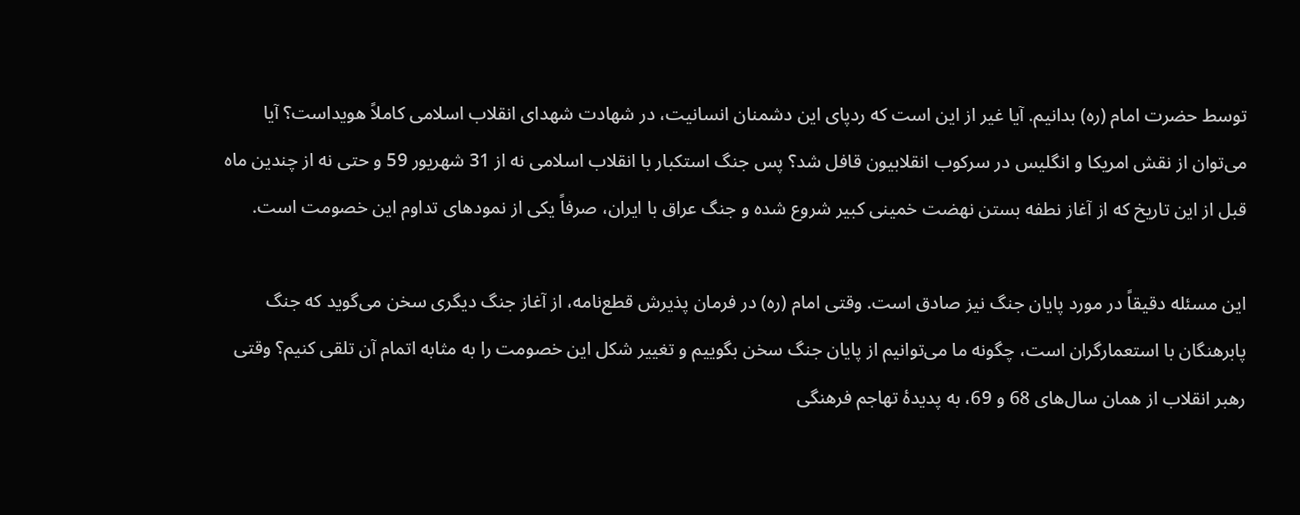توسط حضرت امام (ره) بدانیم. آیا غیر از این است که ردپای این دشمنان انسانیت، در شهادت شهدای انقلاب اسلامی کاملاً هویداست؟ آیا می‌توان از نقش امریکا و انگلیس در سرکوب انقلابیون قافل شد؟ پس جنگ استکبار با انقلاب اسلامی نه از 31 شهریور 59 و حتی نه از چندین ماه قبل از این تاریخ که از آغاز نطفه‌ بستن نهضت خمینی کبیر شروع شده و جنگ عراق با ایران، صرفاً یکی از نمودهای تداوم این خصومت است.

این مسئله دقیقاً در مورد پایان جنگ نیز صادق است. وقتی امام (ره) در فرمان پذیرش قطع‌نامه، از آغاز جنگ دیگری سخن می‌گوید که جنگ پابرهنگان با استعمارگران است، چگونه ما می‌توانیم از پایان جنگ سخن بگوییم و تغییر شکل این خصومت را به مثابه اتمام آن تلقی کنیم؟ وقتی رهبر انقلاب از همان سال‌های 68 و 69، به پدیدۀ تهاجم فرهنگی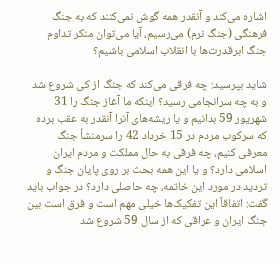اشاره می‌کند و آنقدر همه گوش نمی‌کنند که به جنگ فرهنگی (جنگ نرم) می‌رسیم، آیا می‌توان منکر تداوم جنگ ابرقدرت‌ها با انقلاب اسلامی باشیم؟

شاید بپرسید: چه فرقی می‌کند که جنگ از کی شروع شد و به چه سرانجامی رسید؟ اینکه ما آغاز جنگ را 31 شهریور 59 بدانیم و یا ریشه‌های آنرا آنقدر به عقب برده که سرکوب مردم در 15 خرداد 42 را سرمنشأ جنگ معرفی کنیم، چه فرقی به حال مملکت و مردم ایران اسلامی دارد؟ و یا این همه بحث بر روی پایان جنگ و تردید در مورد این خاتمه، چه حاصلی دارد؟ در جواب باید گفت: اتفاقاً این تفکیک‌ها خیلی مهم است و فرق است بین جنگ ایران و عراقی که از سال 59 شروع شد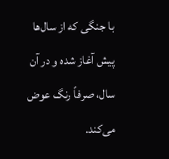با جنگی که از سال‌ها پیش آغاز شده و در آن سال، صرفاً رنگ عوض می‌کند.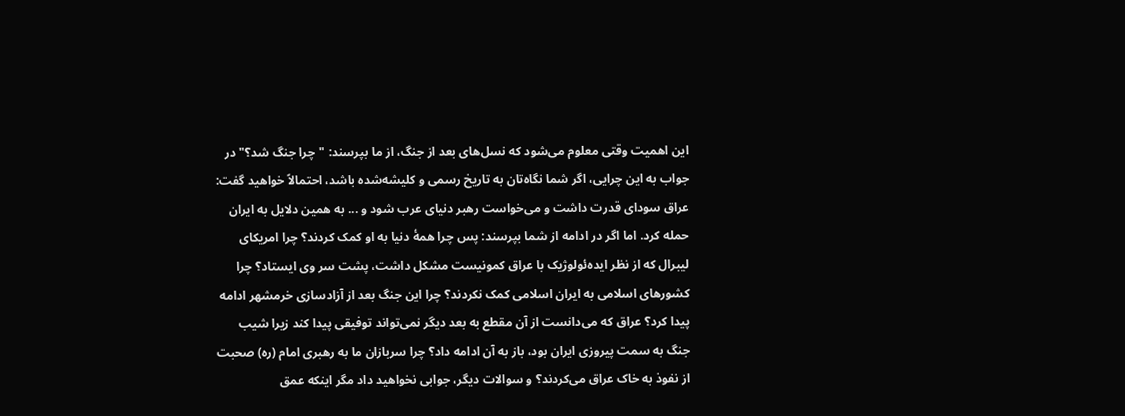این اهمیت وقتی معلوم می‌شود که نسل‌های بعد از جنگ، از ما بپرسند: "چرا جنگ شد؟" در جواب به این چرایی، اگر شما نگاه‌تان به تاریخ رسمی و کلیشه‌شده باشد، احتمالاً خواهید گفت: عراق سودای قدرت داشت و می‌خواست رهبر دنیای عرب شود و ... به همین دلایل به ایران حمله کرد. اما اگر در ادامه از شما بپرسند: پس چرا همۀ دنیا به او کمک کردند؟ چرا امریکای لیبرال که از نظر ایده‌ئولوژیک با عراق کمونیست مشکل داشت، پشت سر وی ایستاد؟ چرا کشورهای اسلامی به ایران اسلامی کمک نکردند؟ چرا این جنگ بعد از آزادسازی خرمشهر ادامه پیدا کرد؟ عراق که می‌دانست از آن مقطع به بعد دیگر نمی‌تواند توفیقی پیدا کند زیرا شیب جنگ به سمت پیروزی ایران بود، باز به آن ادامه داد؟ چرا سربازان ما به رهبری امام (ره) صحبت از نفوذ به خاک عراق می‌کردند؟ و سوالات دیگر، جوابی نخواهید داد مگر اینکه عمق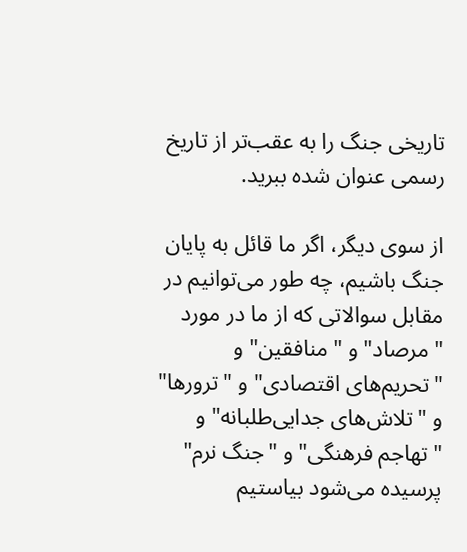تاریخی جنگ را به عقب‌تر از تاریخ رسمی عنوان شده ببرید.

از سوی دیگر، اگر ما قائل به پایان جنگ باشیم، چه طور می‌توانیم در مقابل سوالاتی که از ما در مورد "مرصاد" و "منافقین" و "تحریم‌های اقتصادی" و "ترورها" و "تلاش‌های جدایی‌طلبانه" و "تهاجم فرهنگی" و "جنگ نرم" پرسیده می‌شود بیاستیم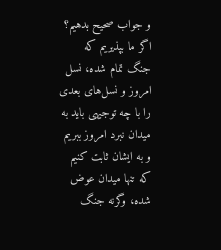و جواب صحیح بدهیم؟ اگر ما بپذیریم که جنگ تمام شده، نسل امروز و نسل‌های بعدی را با چه توجیهی باید به میدان نبرد امروز ببریم و به ایشان ثابت کنیم که تنها میدان عوض شده، وگرنه جنگ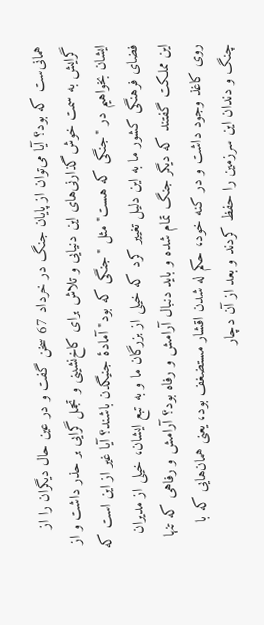همانی‌ست که بود؟ آیا می‌توان از پایان جنگ در خرداد 67 سخن گفت و در عین حال دیگران را از گرایش به سمت خوش‌گذارنی‌های این دنیایی و تلاش برای کاخ‌نشینی و تجمل‌گرایی بر حذر داشت و از ایشان بخواهیم در "جنگی که هست" مثل "جنگی که بود" آمادۀ جنیگدن باشند؟ آیا غیر از این است که فضای فرهنگی کشور ما به این دلیل تغییر کرد که خیلی از بزرگان ما و به تبع ایشان، خیلی از مدیران این مملکت گفتند که دیگر جنگ تمام شده و باید دنبال آرامش و رفاه بود؟ آرامش و رفاهی که تنها روی کاغذ وجود داشت و در کنه خود، حکم له شدن اقشار مستضغف بود، یعنی همان‌هایی که با چنگ و دندان این سرزمین را حفظ کردند و بعد از آن دچار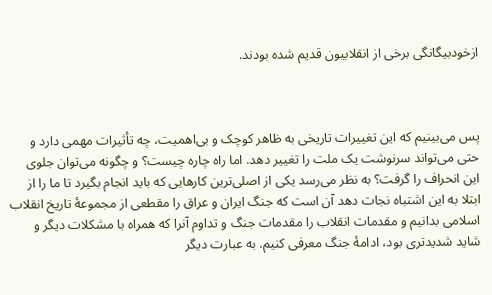ازخودبیگانگی برخی از انقلابیون قدیم شده بودند.



پس می‌بینیم که این تغییرات تاریخی به ظاهر کوچک و بی‌اهمیت، چه تأثیرات مهمی دارد و حتی می‌تواند سرنوشت یک ملت را تغییر دهد. اما راه چاره چیست؟ و چگونه می‌توان جلوی این انحراف را گرفت؟ به نظر می‌رسد یکی از اصلی‌ترین کارهایی که باید انجام بگیرد تا ما را از ابتلا به این اشتباه نجات دهد آن است که جنگ ایران و عراق را مقطعی از مجموعۀ تاریخ انقلاب اسلامی بدانیم و مقدمات انقلاب را مقدمات جنگ و تداوم آنرا که همراه با مشکلات دیگر و شاید شدیدتری بود، ادامۀ جنگ معرفی کنیم. به عبارت دیگر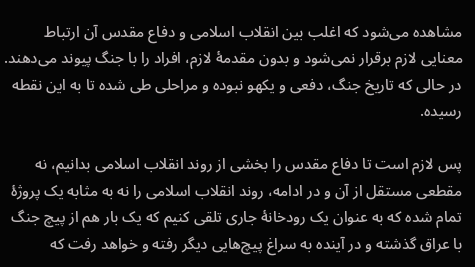مشاهده می‌شود که اغلب بین انقلاب اسلامی و دفاع مقدس آن ارتباط معنایی لازم برقرار نمی‌شود و بدون مقدمۀ لازم، افراد را با جنگ پیوند می‌دهند. در حالی که تاریخ جنگ، دفعی و یکهو نبوده و مراحلی طی شده تا به این نقطه رسیده.

پس لازم است تا دفاع مقدس را بخشی از روند انقلاب اسلامی بدانیم، نه مقطعی مستقل از آن و در ادامه، روند انقلاب اسلامی را نه به مثابه یک پروژۀ تمام شده که به عنوان یک رودخانۀ جاری تلقی کنیم که یک بار هم از پیچ جنگ با عراق گذشته و در آینده به سراغ پیچ‌هایی دیگر رفته و خواهد رفت که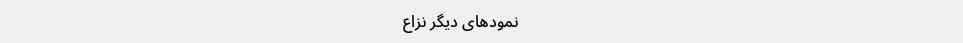نمودهای دیگر نزاع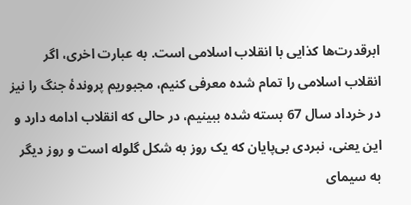ابرقدرت‌ها کذایی با انقلاب اسلامی است. به عبارت اخری، اگر انقلاب اسلامی را تمام شده معرفی کنیم، مجبوریم پروندۀ جنگ را نیز در خرداد سال 67 بسته شده ببینیم، در حالی که انقلاب ادامه دارد و این یعنی، نبردی بی‌پایان که یک روز به شکل گلوله است و روز دیگر به سیمای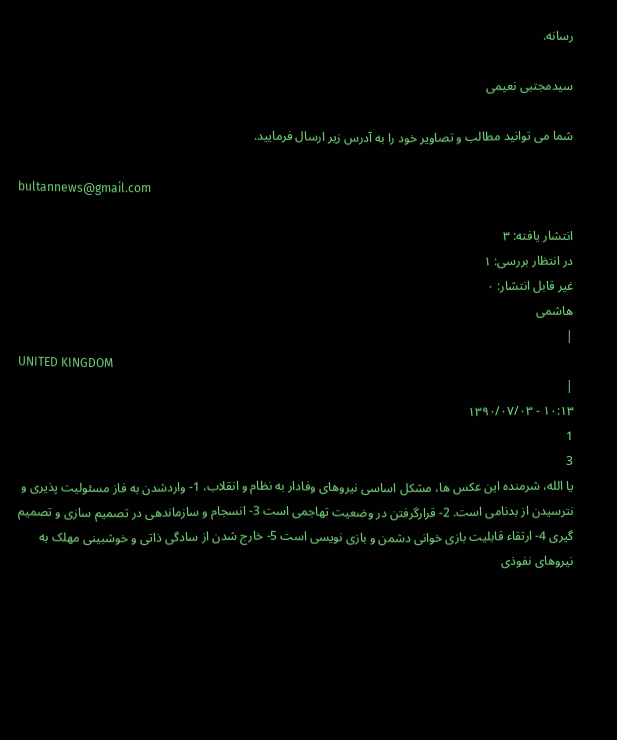رسانه.

سیدمجتبی نعیمی

شما می توانید مطالب و تصاویر خود را به آدرس زیر ارسال فرمایید.

bultannews@gmail.com

انتشار یافته: ۳
در انتظار بررسی: ۱
غیر قابل انتشار: ۰
هاشمی
|
UNITED KINGDOM
|
۱۰:۱۳ - ۱۳۹۰/۰۷/۰۳
1
3
یا الله، شرمنده این عکس ها، مشکل اساسی نیروهای وفادار به نظام و انقلاب، 1- واردشدن به فاز مسئولیت پذیری و نترسیدن از بدنامی است. 2- قرارگرفتن در وضعیت تهاجمی است 3- انسجام و سازماندهی در تصمیم سازی و تصمیم گیری 4- ارتقاء قابلیت بازی خوانی دشمن و بازی نویسی است 5- خارج شدن از سادگی ذاتی و خوشبینی مهلک به نیروهای نفوذی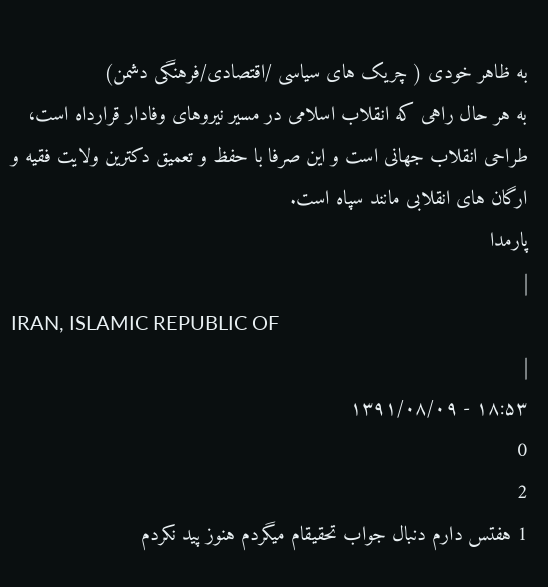به ظاهر خودی ( چریک های سیاسی /اقتصادی/فرهنگی دشمن)
به هر حال راهی که انقلاب اسلامی در مسیر نیروهای وفادار قرارداه است، طراحی انقلاب جهانی است و این صرفا با حفظ و تعمیق دکترین ولایت فقیه و ارگان های انقلابی مانند سپاه است.
پارمدا
|
IRAN, ISLAMIC REPUBLIC OF
|
۱۸:۵۳ - ۱۳۹۱/۰۸/۰۹
0
2
1 هفتس دارم دنبال جواب تحقیقام میگردم هنوز پید نکردم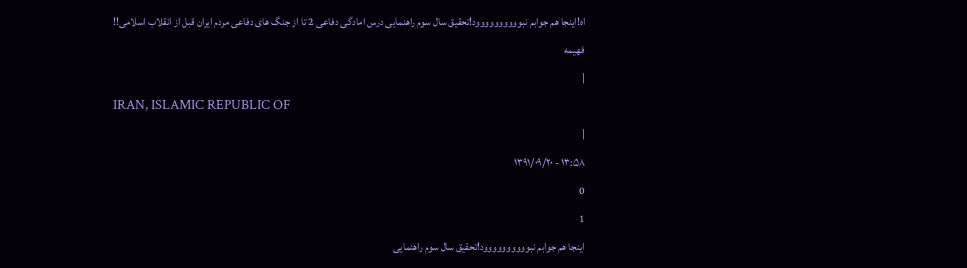اه!اینجا هم جوابم نبوووووووووود!تحقیق سال سوم راهنمایی درس امادگی دفاعی 2 تا از جنگ های دفاعی مردم ایران قبل از انقلاب اسلامی!!
فهیمه
|
IRAN, ISLAMIC REPUBLIC OF
|
۱۳:۵۸ - ۱۳۹۱/۰۹/۲۰
0
1
اینجا هم جوابم نبوووووووووود!تحقیق سال سوم راهنمایی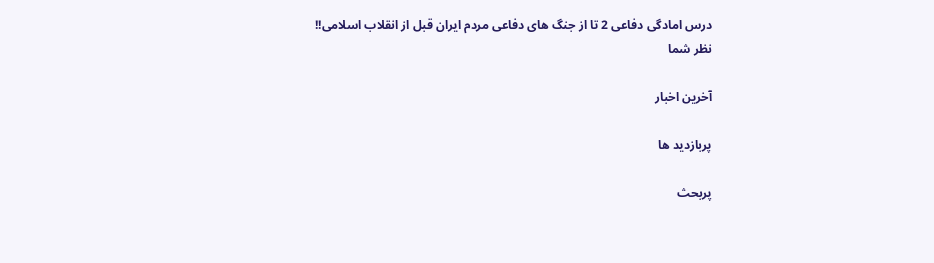درس امادگی دفاعی 2 تا از جنگ های دفاعی مردم ایران قبل از انقلاب اسلامی!!
نظر شما

آخرین اخبار

پربازدید ها

پربحث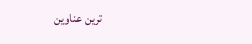ترین عناوین